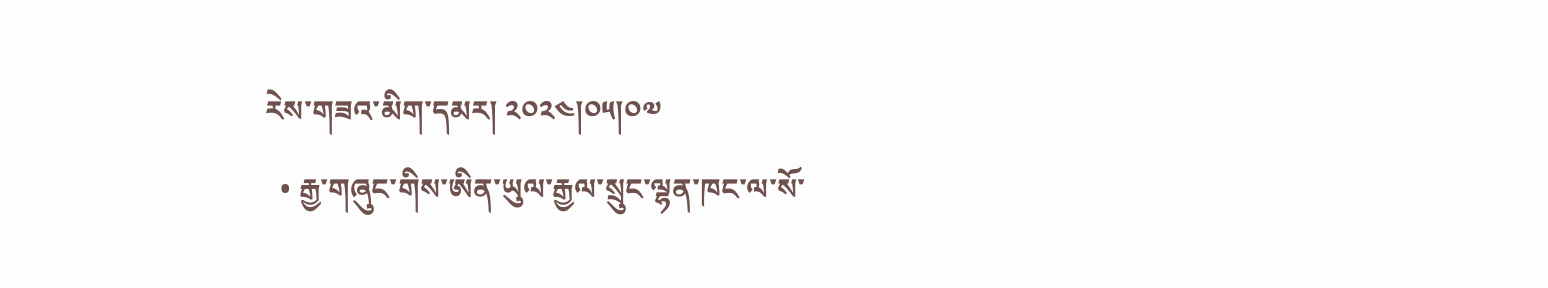རེས་གཟའ་མིག་དམར། ༢༠༢༤།༠༥།༠༧
  • རྒྱ་གཞུང་གིས་ཨིན་ཡུལ་རྒྱལ་སྲུང་ལྷན་ཁང་ལ་སོ་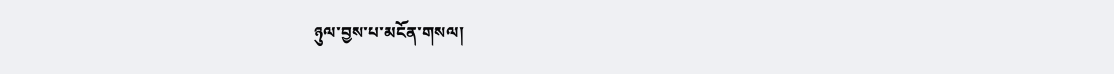ཉུལ་བྱས་པ་མངོན་གསལ།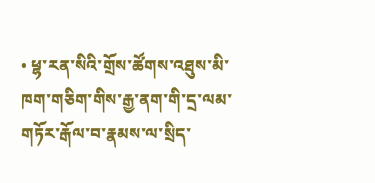• ཕྷ་རན་སིའི་གྲོས་ཚོགས་འཐུས་མི་ཁག་གཅིག་གིས་རྒྱ་ནག་གི་དྲ་ལམ་གཏོར་རྒོལ་བ་རྣམས་ལ་སྲིད་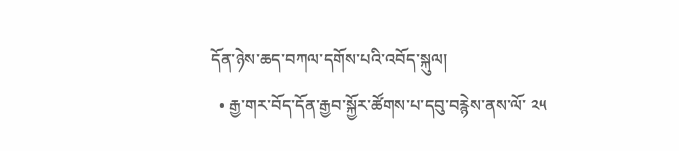དོན་ཉེས་ཆད་བཀལ་དགོས་པའི་འབོད་སྐུལ།
  • རྒྱ་གར་བོད་དོན་རྒྱབ་སྐྱོར་ཚོགས་པ་དབུ་བརྙེས་ནས་ལོ་ ༢༥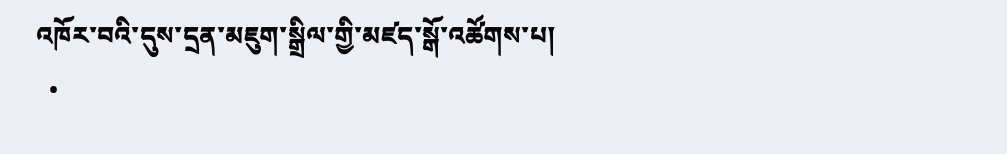འཁོར་བའི་དུས་དྲན་མཇུག་སྒྲིལ་གྱི་མཛད་སྒོ་འཚོགས་པ།
  •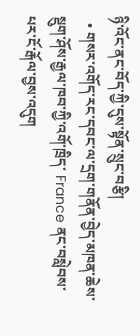ཉི་འོང་ནང་བོད་ཀྱི་དུས་སྟོན་སྲུང་བརྩི།
  • གསར་འགོད་རང་དབང་ལ་དྲག་གནོན་བྱེད་མཁན་ཆེས་སྡུག་ཤོས་རྒྱལ་ཁབ་ཀྱི་འགོ་ཁྲིད་ France ནང་བསླེབས་པར་ངོ་རྒོལ་བྱས་འདུག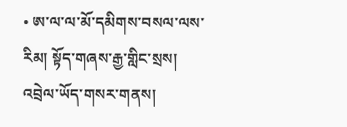• ཨ་ལ་ལ་མོ་དམིགས་བསལ་ལས་རིམ། སྟོད་གཞས་རྒྱ་གླིང་སྲས།
འབྲེལ་ཡོད་གསར་གནས།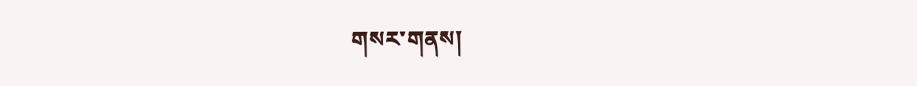གསར་གནས།